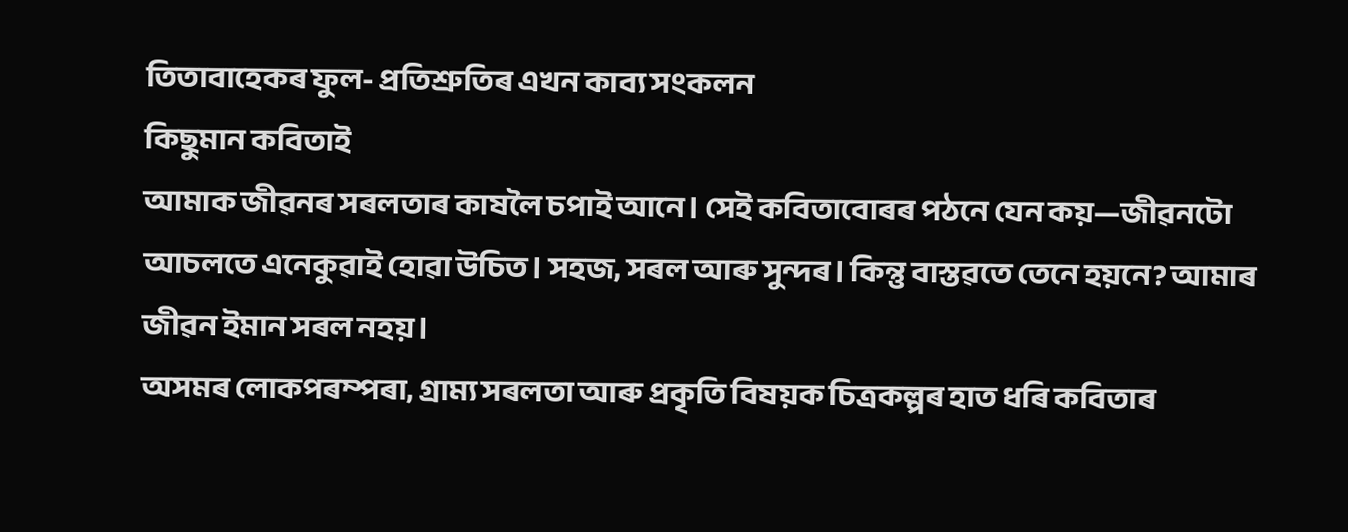তিতাবাহেকৰ ফুল- প্ৰতিশ্ৰুতিৰ এখন কাব্য সংকলন
কিছুমান কবিতাই
আমাক জীৱনৰ সৰলতাৰ কাষলৈ চপাই আনে। সেই কবিতাবোৰৰ পঠনে যেন কয়—জীৱনটো আচলতে এনেকুৱাই হোৱা উচিত। সহজ, সৰল আৰু সুন্দৰ। কিন্তু বাস্তৱতে তেনে হয়নে? আমাৰ জীৱন ইমান সৰল নহয়।
অসমৰ লোকপৰম্পৰা, গ্ৰাম্য সৰলতা আৰু প্ৰকৃতি বিষয়ক চিত্ৰকল্পৰ হাত ধৰি কবিতাৰ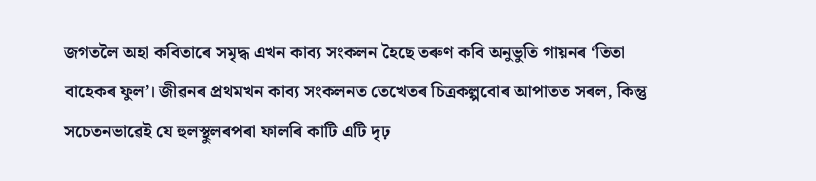জগতলৈ অহা কবিতাৰে সমৃদ্ধ এখন কাব্য সংকলন হৈছে তৰুণ কবি অনুভুতি গায়নৰ ‘তিতা বাহেকৰ ফুল’। জীৱনৰ প্ৰথমখন কাব্য সংকলনত তেখেতৰ চিত্ৰকল্পবোৰ আপাতত সৰল, কিন্তু সচেতনভাৱেই যে হুলস্থুলৰপৰা ফালৰি কাটি এটি দৃঢ়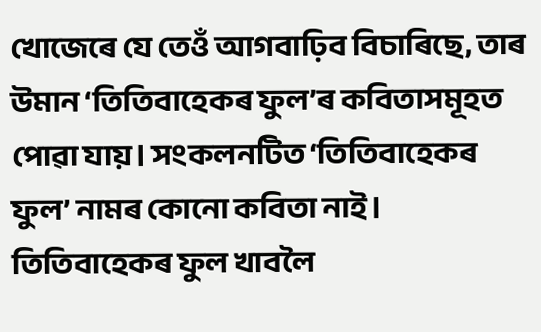খোজেৰে যে তেওঁ আগবাঢ়িব বিচাৰিছে, তাৰ উমান ‘তিতিবাহেকৰ ফুল’ৰ কবিতাসমূহত পোৱা যায়। সংকলনটিত ‘তিতিবাহেকৰ ফুল’ নামৰ কোনো কবিতা নাই। তিতিবাহেকৰ ফুল খাবলৈ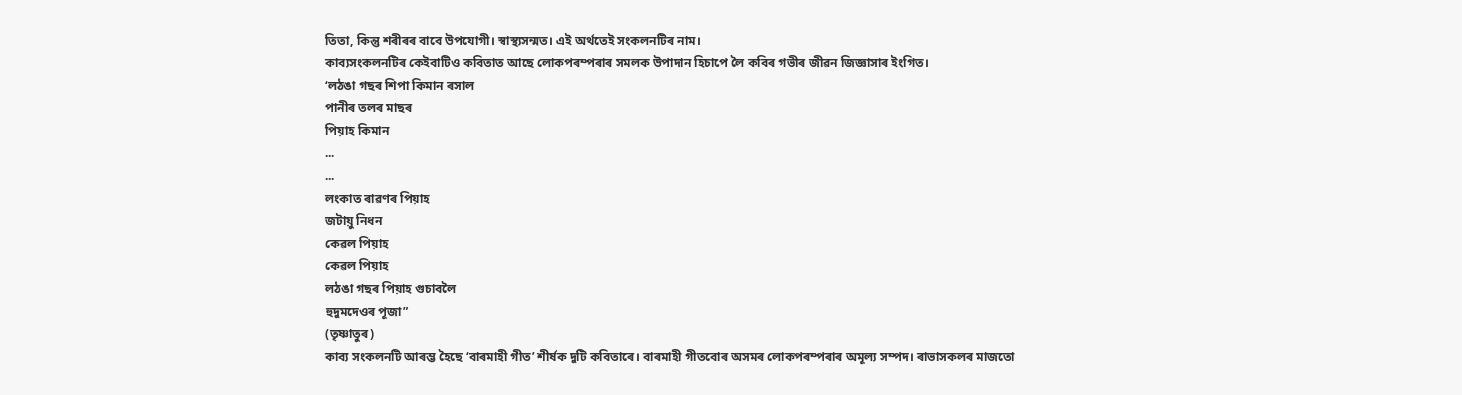তিতা, কিন্তু শৰীৰৰ বাবে উপযোগী। স্বাস্থ্যসন্মত। এই অৰ্থতেই সংকলনটিৰ নাম।
কাব্যসংকলনটিৰ কেইবাটিও কবিতাত আছে লোকপৰম্পৰাৰ সমলক উপাদান হিচাপে লৈ কবিৰ গভীৰ জীৱন জিজ্ঞাসাৰ ইংগিত।
‘লঠঙা গছৰ শিপা কিমান ৰসাল
পানীৰ তলৰ মাছৰ
পিয়াহ কিমান
...
...
লংকাত ৰাৱণৰ পিয়াহ
জটায়ু নিধন
কেৱল পিয়াহ
কেৱল পিয়াহ
লঠঙা গছৰ পিয়াহ গুচাবলৈ
হুদুমদেওৰ পূজা”
(তৃষ্ণাতুৰ)
কাব্য সংকলনটি আৰম্ভ হৈছে ‘বাৰমাহী গীত’ শীৰ্ষক দুটি কবিতাৰে। বাৰমাহী গীতবোৰ অসমৰ লোকপৰম্পৰাৰ অমূল্য সম্পদ। ৰাভাসকলৰ মাজতো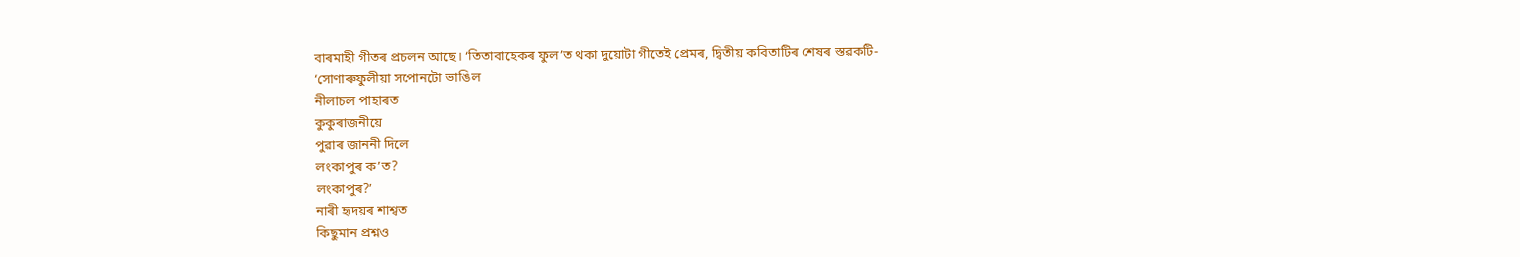বাৰমাহী গীতৰ প্ৰচলন আছে। ‘তিতাবাহেকৰ ফুল’ত থকা দুয়োটা গীতেই প্ৰেমৰ, দ্বিতীয় কবিতাটিৰ শেষৰ স্তৱকটি-
‘সোণাৰুফুলীয়া সপোনটো ভাঙিল
নীলাচল পাহাৰত
কুকুৰাজনীয়ে
পুৱাৰ জাননী দিলে
লংকাপুৰ ক’ত?
লংকাপুৰ?’
নাৰী হৃদয়ৰ শাশ্বত
কিছুমান প্ৰশ্নও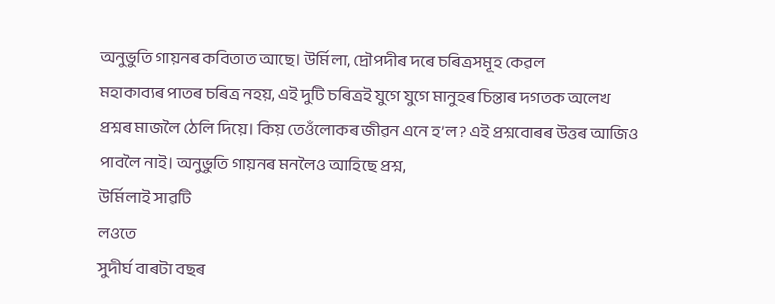অনুভুতি গায়নৰ কবিতাত আছে। উৰ্মিলা, দ্ৰৌপদীৰ দৰে চৰিত্ৰসমূহ কেৱল
মহাকাব্যৰ পাতৰ চৰিত্ৰ নহয়, এই দুটি চৰিত্ৰই যুগে যুগে মানুহৰ চিন্তাৰ দগতক অলেখ
প্ৰশ্নৰ মাজলৈ ঠেলি দিয়ে। কিয় তেওঁলোকৰ জীৱন এনে হ’ল? এই প্ৰশ্নবোৰৰ উত্তৰ আজিও
পাবলৈ নাই। অনুভুতি গায়নৰ মনলৈও আহিছে প্ৰশ্ন,
উৰ্মিলাই সাৱটি
লওতে
সুদীৰ্ঘ বাৰটা বছৰ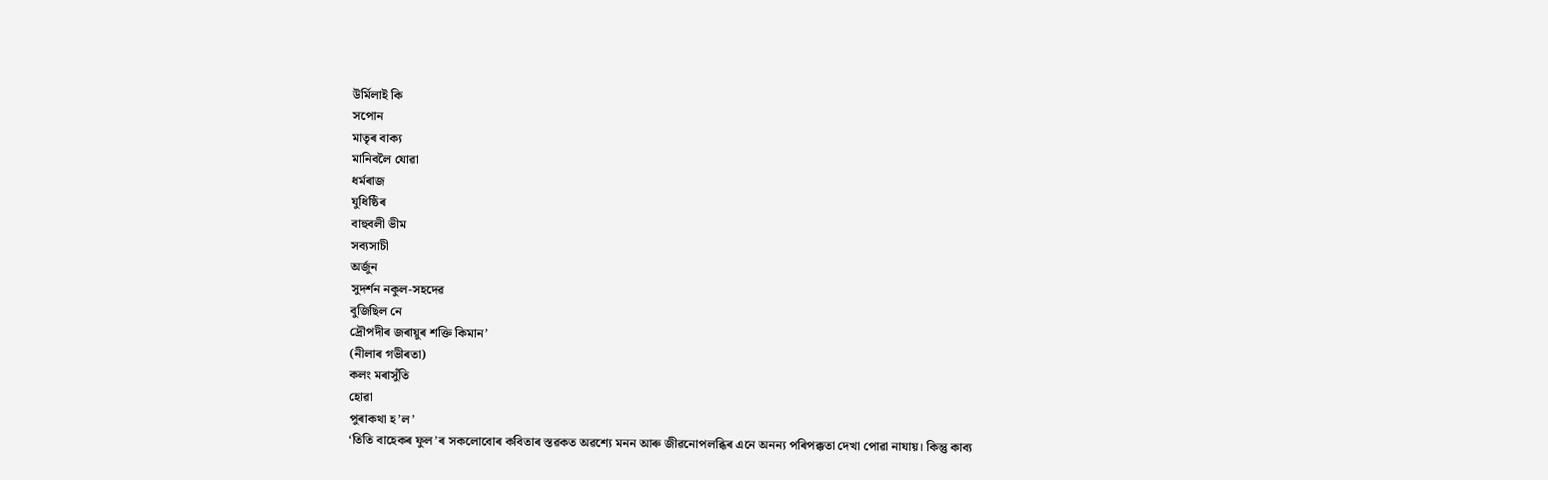উৰ্মিলাই কি
সপোন
মাতৃৰ বাক্য
মানিবলৈ যোৱা
ধৰ্মৰাজ
যুধিষ্ঠিৰ
বাহুবলী ভীম
সব্যসাচী
অৰ্জুন
সুদৰ্শন নকুল-সহদেৱ
বুজিছিল নে
দ্ৰৌপদীৰ জৰায়ুৰ শক্তি কিমান’
(নীলাৰ গভীৰতা)
কলং মৰাসুঁতি
হোৱা
পুৰাকথা হ’ল’
‘তিতি বাহেকৰ ফুল’ৰ সকলোবোৰ কবিতাৰ স্তৱকত অৱশ্যে মনন আৰু জীৱনোপলব্ধিৰ এনে অনন্য পৰিপক্কতা দেখা পোৱা নাযায়। কিন্তু কাব্য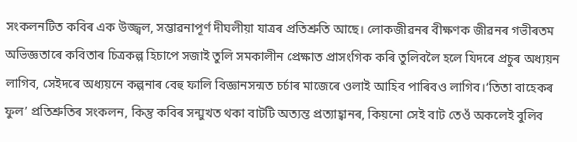সংকলনটিত কবিৰ এক উজ্জ্বল, সম্ভাৱনাপূৰ্ণ দীঘলীয়া যাত্ৰৰ প্ৰতিশ্ৰুতি আছে। লোকজীৱনৰ বীক্ষণক জীৱনৰ গভীৰতম অভিজ্ঞতাৰে কবিতাৰ চিত্ৰকল্প হিচাপে সজাই তুলি সমকালীন প্ৰেক্ষাত প্ৰাসংগিক কৰি তুলিবলৈ হলে যিদৰে প্ৰচুৰ অধ্যয়ন লাগিব, সেইদৰে অধ্যয়নে কল্পনাৰ বেহু ফালি বিজ্ঞানসন্মত চৰ্চাৰ মাজেৰে ওলাই আহিব পাৰিবও লাগিব।‘তিতা বাহেকৰ ফুল’ প্ৰতিশ্ৰুতিৰ সংকলন, কিন্তু কবিৰ সন্মুখত থকা বাটটি অত্যন্ত প্ৰত্যাহ্বানৰ, কিয়নো সেই বাট তেওঁ অকলেই বুলিব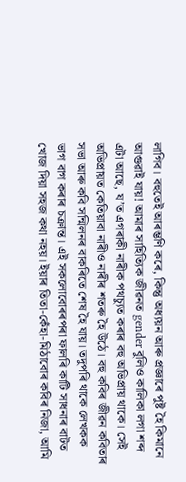লাগিব। বহুতেই আৰম্ভণি কৰে, কিন্তু অধ্যয়ন আৰু প্ৰজ্ঞাৰে পুষ্ট হৈ কিমানে আগুৱাই যায়! আমাৰ সাহিত্যিক জীৱনত gender বুলিও কালিকা লগা শব্দ এটা আছে, য’ত এগৰাকী নাৰীক পথচ্যুত কৰাৰ বহু অভিপ্ৰায় থাকে। সেই অভিপ্ৰায়ত কেতিয়াবা নাৰীও নাৰীৰ শতৰু হৈ উঠে। বহু কবিৰ জীৱন কবিতাৰ সভা আৰু কবি সন্মিলনৰ বাকৰিতে শেষ হৈ যায়। তদুপৰি থাকে লেখকক ভাগ বাগ কৰাৰ চক্ৰান্ত। এই সকলোবোৰৰপৰা ফালৰি কাটি সাধনাৰ বাটত খোজ দিয়া সহজ কথা নহয়। ইয়াৰ তিতা-কেঁহা-মিঠাবোৰ কবিৰ নিজা, আমি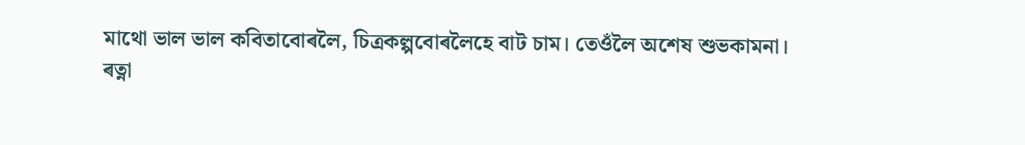মাথো ভাল ভাল কবিতাবোৰলৈ, চিত্ৰকল্পবোৰলৈহে বাট চাম। তেওঁলৈ অশেষ শুভকামনা।
ৰত্না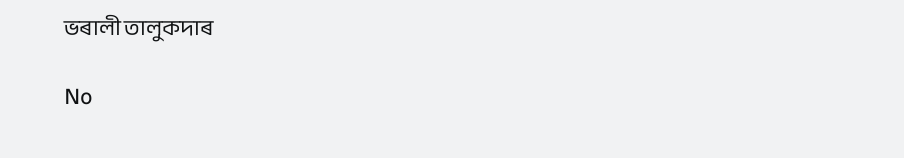ভৰালী তালুকদাৰ

No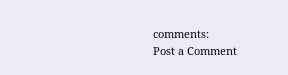comments:
Post a Comment